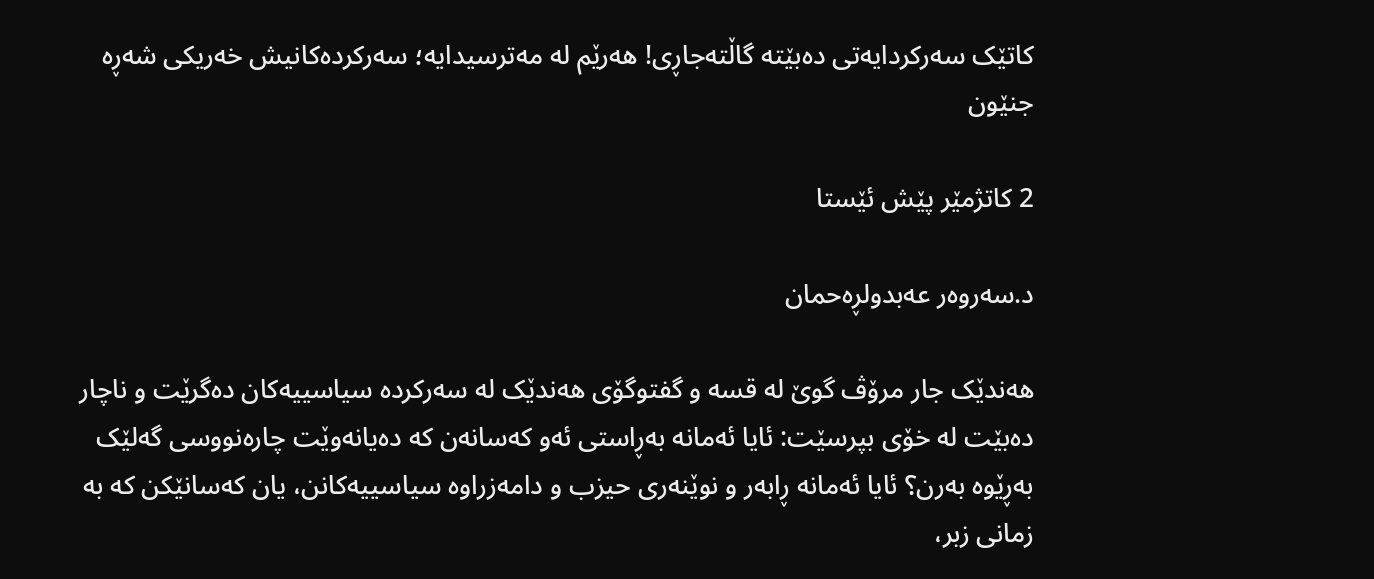کاتێک سەرکردایەتی دەبێتە گاڵتەجاڕی! هەرێم لە مەترسیدایە؛ سەرکردەکانیش خەریکی شەڕە جنێون

2 کاتژمێر پێش ئێستا

د.سەروەر عەبدولڕەحمان

هەندێک جار مرۆڤ گوێ لە قسە و گفتوگۆی هەندێک لە سەرکردە سیاسییەکان دەگرێت و ناچار دەبێت لە خۆی بپرسێت: ئایا ئەمانە بەڕاستی ئەو کەسانەن کە دەیانەوێت چارەنووسی گەلێک بەڕێوە بەرن؟ ئایا ئەمانە ڕابەر و نوێنەری حیزب و دامەزراوە سیاسییەکانن، یان کەسانێکن کە بە زمانی زبر،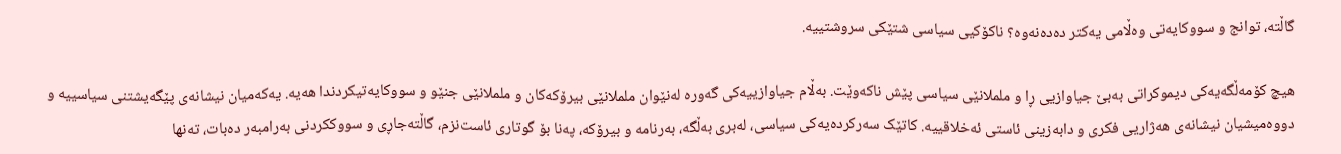گاڵتە، توانج و سووکایەتی وەڵامی یەکتر دەدەنەوە؟ ناکۆکیی سیاسی شتێکی سروشتییە.

هیچ کۆمەڵگەیەکی دیموکراتی بەبێ جیاوازیی ڕا و ململا‌نێی سیاسی پێش ناکەوێت. بەڵام جیاوازییەکی گەورە لەنێوان ململا‌نێی بیرۆکەکان و ململا‌نێی جنێو و سووکایەتیکردندا هەیە. یەکەمیان نیشانەی پێگەیشتنی سیاسییە و دووەمیشیان نیشانەی هەژاریی فکری و دابەزینی ئاستی ئەخلاقییە. کاتێک سەرکردەیەکی سیاسی، لەبری بەڵگە، بەرنامە و بیرۆکە، پەنا بۆ گوتاری ئاست‌نزم، گاڵتەجاڕی و سووککردنی بەرامبەر دەبات، تەنها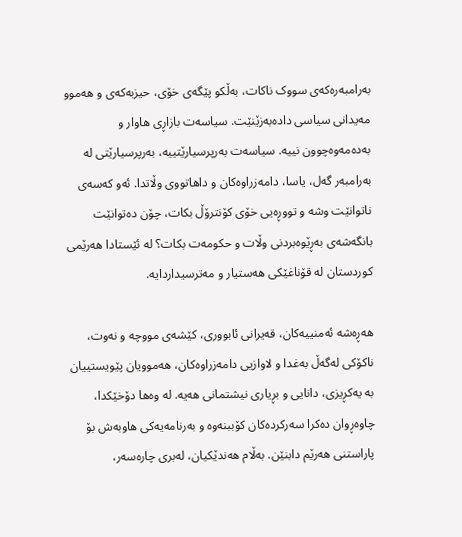بەرامبەرەکەی سووک ناکات، بەڵکو پێگەی خۆی، حیزبەکەی و هەموو مەیدانی سیاسی دادەبەزێنێت. سیاسەت بازاڕی هاوار و بەدەمەوەچوون نییە. سیاسەت بەرپرسیارێتییە، بەرپرسیارێتی لە بەرامبەر گەل، یاسا، دامەزراوەکان و داهاتووی وڵاتدا. ئەو کەسەی ناتوانێت وشە و تووڕەیی خۆی کۆنترۆڵ بکات، چۆن دەتوانێت بانگەشەی بەڕێوەبردنی وڵات و حکومەت بکات؟ لە ئێستادا هەرێمی کوردستان لە قۆناغێکی هەستیار و مەترسیداردایە.

هەڕەشە ئەمنییەکان، قەیرانی ئابووری، کێشەی مووچە و نەوت، ناکۆکی لەگەڵ بەغدا و لاوازیی دامەزراوەکان، هەموویان پێویستییان بە یەکڕیزی، دانایی و بڕیاری نیشتمانی هەیە. لە وەها دۆخێکدا، چاوەڕوان دەکرا سەرکردەکان کۆببنەوە و بەرنامەیەکی هاوبەش بۆ پاراستنی هەرێم دابنێن. بەڵام هەندێکیان، لەبری چارەسەر،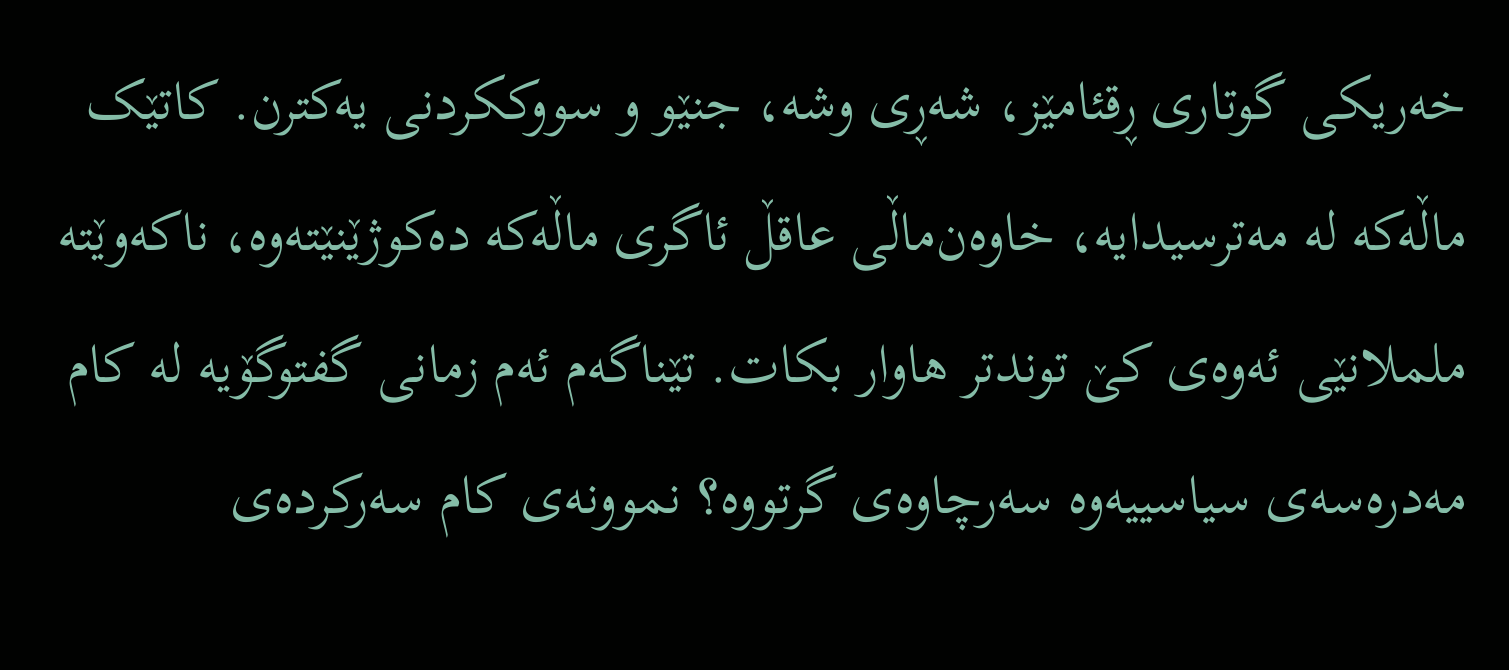خەریکی گوتاری ڕقئامێز، شەڕی وشە، جنێو و سووککردنی یەکترن. کاتێک ماڵەکە لە مەترسیدایە، خاوەن‌ماڵی عاقڵ ئاگری ماڵەکە دەکوژێنێتەوە، ناکەوێتە ململا‌نێی ئەوەی کێ توندتر هاوار بکات. تێناگەم ئەم زمانی گفتوگۆیە لە کام مەدرەسەی سیاسییەوە سەرچاوەی گرتووە؟ نموونەی کام سەرکردەی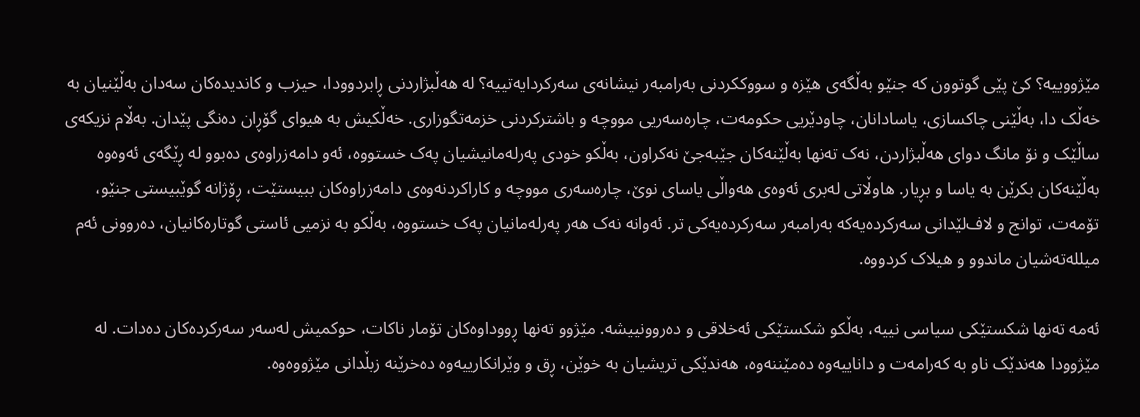مێژووییە؟ کێ پێی گوتوون کە جنێو بەڵگەی هێزە و سووککردنی بەرامبەر نیشانەی سەرکردایەتییە؟ لە هەڵبژاردنی ڕابردوودا، حیزب و کاندیدەکان سەدان بەڵێنیان بە خەڵک دا، بەڵێنی چاکسازی، یاسادانان، چاودێریی حکومەت، چارەسەریی مووچە و باشترکردنی خزمەتگوزاری. خەڵکیش بە هیوای گۆڕان دەنگی پێدان. بەڵام نزیکەی ساڵێک و نۆ مانگ دوای هەڵبژاردن، نەک تەنها بەڵێنەکان جێبەجێ نەکراون، بەڵکو خودی پەرلەمانیشیان پەک خستووە، ئەو دامەزراوەی دەبوو لە ڕێگەی ئەوەوە بەڵێنەکان بکرێن بە یاسا و بڕیار. هاوڵاتی لەبری ئەوەی هەواڵی یاسای نوێ، چارەسەری مووچە و کاراکردنەوەی دامەزراوەکان ببیستێت، ڕۆژانە گوێبیستی جنێو، تۆمەت، توانج و لاف‌لێدانی سەرکردەیەکە بەرامبەر سەرکردەیەکی تر. ئەوانە نەک هەر پەرلەمانیان پەک خستووە، بەڵکو بە نزمیی ئاستی گوتارەکانیان، دەروونی ئەم میللەتەشیان ماندوو و هیلاک کردووە.

ئەمە تەنها شکستێکی سیاسی نییە، بەڵکو شکستێکی ئەخلاقی و دەروونییشە. مێژوو تەنها ڕووداوەکان تۆمار ناکات، حوکمیش لەسەر سەرکردەکان دەدات. لە مێژوودا هەندێک ناو بە کەرامەت و داناییەوە دەمێننەوە، هەندێکی تریشیان بە خوێن، ڕق و وێرانکارییەوە دەخرێنە زبڵدانی مێژووەوە.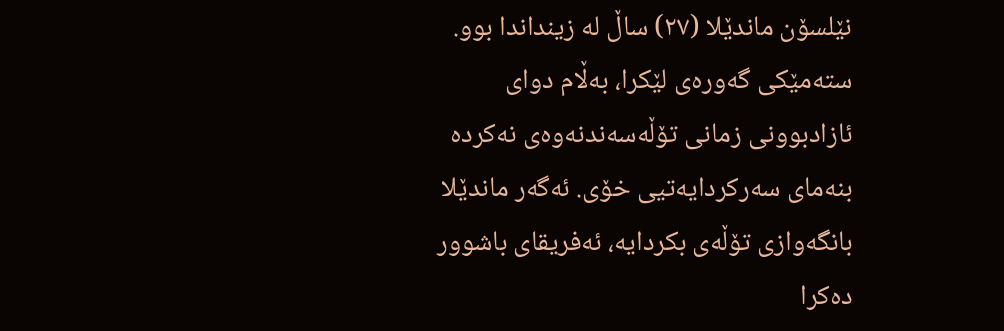نێلسۆن ماندێلا (٢٧) ساڵ لە زینداندا بوو. ستەمێکی گەورەی لێکرا، بەڵام دوای ئازادبوونی زمانی تۆڵەسەندنەوەی نەکردە بنەمای سەرکردایەتیی خۆی. ئەگەر ماندێلا بانگەوازی تۆڵەی بکردایە، ئەفریقای باشوور دەکرا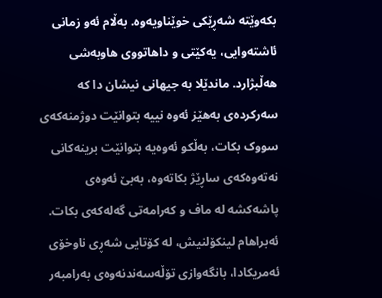بکەوێتە شەڕێکی خوێناویەوە. بەڵام ئەو زمانی ئاشتەوایی، یەکێتی و داهاتووی هاوبەشی هەڵبژارد. ماندێلا بە جیهانی نیشان دا کە سەرکردەی بەهێز ئەوە نییە بتوانێت دوژمنەکەی سووک بکات، بەڵکو ئەوەیە بتوانێت برینەکانی نەتەوەکەی ساڕێژ بکاتەوە، بەبێ ئەوەی پاشەکشە لە ماف و کەرامەتی گەلەکەی بکات. ئەبراهام لینکۆلنیش، لە کۆتایی شەڕی ناوخۆی ئەمریکادا، بانگەوازی تۆڵەسەندنەوەی بەرامبەر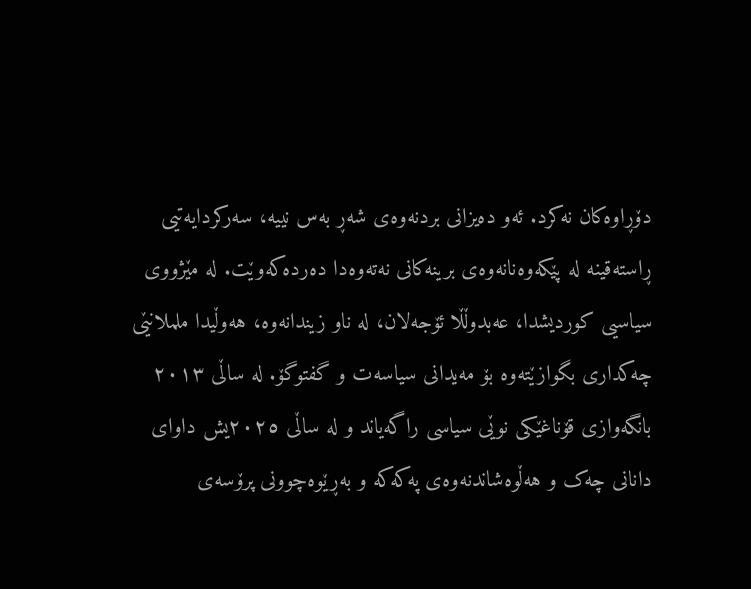دۆڕاوەکان نەکرد. ئەو دەیزانی بردنەوەی شەڕ بەس نییە، سەرکردایەتیی ڕاستەقینە لە پێکەوەنانەوەی برینەکانی نەتەوەدا دەردەکەوێت. لە مێژووی سیاسیی کوردیشدا، عەبدوڵڵا ئۆجەلان، لە ناو زیندانەوە، هەوڵیدا ململا‌نێی چەکداری بگوازێتەوە بۆ مەیدانی سیاسەت و گفتوگۆ. لە ساڵی ٢٠١٣ بانگەوازی قۆناغێکی نوێی سیاسی راگەیاند و لە ساڵی ٢٠٢٥یش داوای دانانی چەک و هەڵوەشاندنەوەی پەکەکە و بەڕێوەچوونی پرۆسەی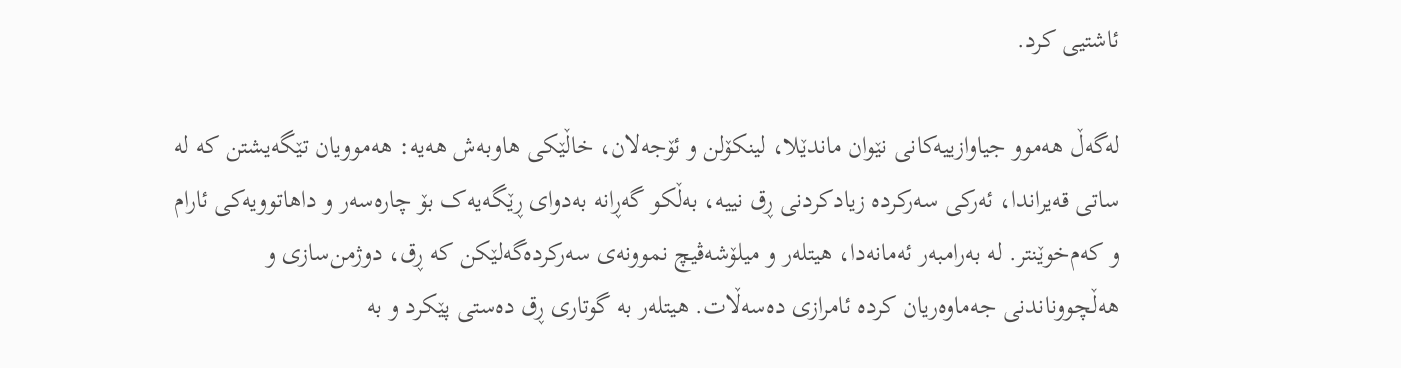ئاشتیی کرد.

لەگەڵ هەموو جیاوازییەکانی نێوان ماندێلا، لینکۆلن و ئۆجەلان، خاڵێکی هاوبەش هەیە: هەموویان تێگەیشتن کە لە ساتی قەیراندا، ئەرکی سەرکردە زیادکردنی ڕق نییە، بەڵکو گەڕانە بەدوای ڕێگەیەک بۆ چارەسەر و داهاتوویەکی ئارام و کەم‌خوێنتر. لە بەرامبەر ئەمانەدا، هیتلەر و میلۆشەڤیچ نموونەی سەرکردەگەلێکن کە ڕق، دوژمن‌سازی و هەڵچووناندنی جەماوەریان کردە ئامرازی دەسەڵات. هیتلەر بە گوتاری ڕق دەستی پێکرد و بە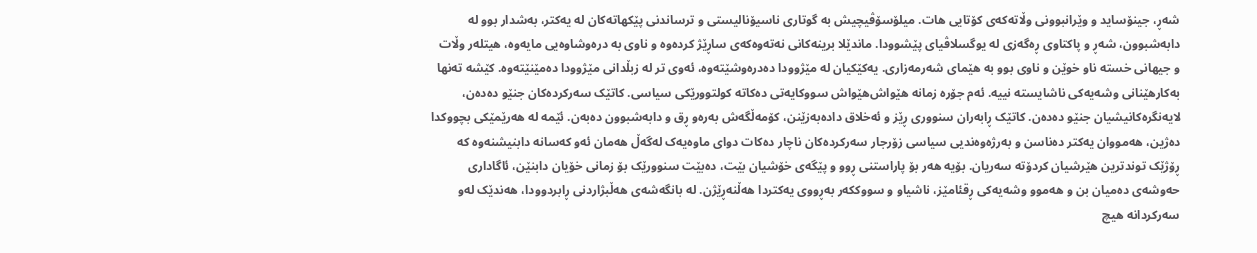شەڕ، جینۆساید و وێرانبوونی وڵاتەکەی کۆتایی هات. میلۆسۆڤیچیش بە گوتاری ناسیۆنالیستی و ترساندنی پێکهاتەکان لە یەکتر، بەشدار بوو لە دابەشبوون، شەڕ و پاکتاوی ڕەگەزی لە یوگسلاڤیای پێشوودا. ماندێلا برینەکانی نەتەوەکەی ساڕێژ کردەوە و ناوی بە درەوشاوەیی مایەوە، هیتلەر وڵات و جیهانی خستە ناو خوێن و ناوی بوو بە هێمای شەرمەزاری. یەکێکیان لە مێژوودا دەدرەوشێتەوە، ئەوی تر لە زبڵدانی مێژوودا دەمێنێتەوە. کێشە تەنها بەکارهێنانی وشەیەکی ناشایستە نییە. ئەم جۆرە زمانە هێواش‌هێواش سووکایەتی دەکاتە کولتوورێکی سیاسی. کاتێک سەرکردەکان جنێو دەدەن، لایەنگرەکانیشیان جنێو دەدەن. کاتێک ڕابەران سنووری ڕێز و ئەخلاق دادەبەزێنن، کۆمەڵگەش بەرەو ڕق و دابەشبوون دەبەن. ئێمە لە هەرێمێکی بچووکدا دەژین، هەمووان یەکتر دەناسن و بەرژەوەندیی سیاسی زۆرجار سەرکردەکان ناچار دەکات دوای ماوەیەک لەگەڵ هەمان ئەو کەسانە دابنیشنەوە کە ڕۆژێک توندترین هێرشیان کردۆتە سەریان. بۆیە هەر بۆ پاراستنی ڕوو و پێگەی خۆشیان بێت، دەبێت سنوورێک بۆ زمانی خۆیان دابنێن، ئاگاداری حەوشەی دەمیان بن و هەموو وشەیەکی ڕقئامێز، ناشیاو و سووککەر بەڕووی یەکتردا هەڵنەڕێژن. لە بانگەشەی هەڵبژاردنی ڕابردوودا، هەندێک لەو سەرکردانە هیچ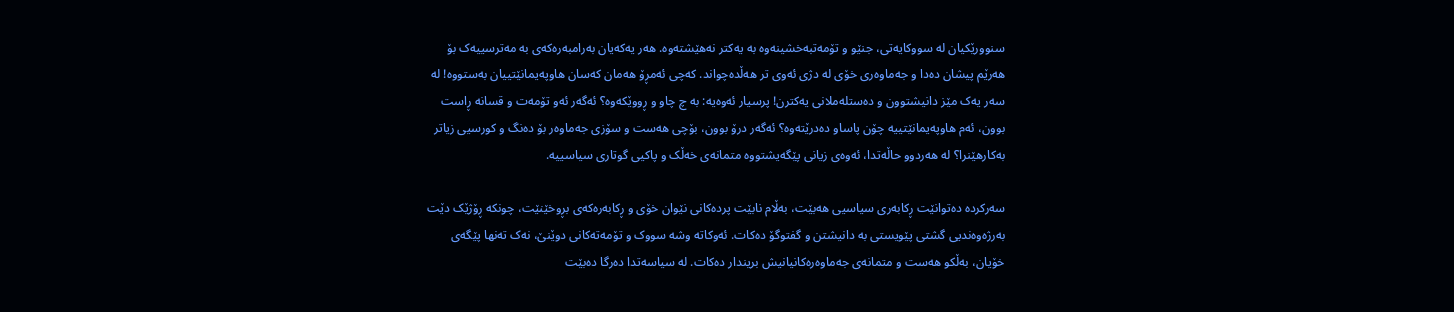سنوورێکیان لە سووکایەتی، جنێو و تۆمەتبەخشینەوە بە یەکتر نەهێشتەوە. هەر یەکەیان بەرامبەرەکەی بە مەترسییەک بۆ هەرێم پیشان دەدا و جەماوەری خۆی لە دژی ئەوی تر هەڵدەچواند. کەچی ئەمڕۆ هەمان کەسان هاوپەیمانێتییان بەستووە! لە سەر یەک مێز دانیشتوون و دەستلەملانی یەکترن! پرسیار ئەوەیە: بە چ چاو و ڕووێکەوە؟ ئەگەر ئەو تۆمەت و قسانە ڕاست بوون، ئەم هاوپەیمانێتییە چۆن پاساو دەدرێتەوە؟ ئەگەر درۆ بوون، بۆچی هەست و سۆزی جەماوەر بۆ دەنگ و کورسیی زیاتر بەکارهێنرا؟ لە هەردوو حاڵەتدا، ئەوەی زیانی پێگەیشتووە متمانەی خەڵک و پاکیی گوتاری سیاسییە.

سەرکردە دەتوانێت ڕکابەری سیاسیی هەبێت، بەڵام نابێت پردەکانی نێوان خۆی و ڕکابەرەکەی بڕوخێنێت، چونکە ڕۆژێک دێت بەرژەوەندیی گشتی پێویستی بە دانیشتن و گفتوگۆ دەکات. ئەوکاتە وشە سووک و تۆمەتەکانی دوێنێ، نەک تەنها پێگەی خۆیان، بەڵکو هەست و متمانەی جەماوەرەکانیانیش بریندار دەکات. لە سیاسەتدا دەرگا دەبێت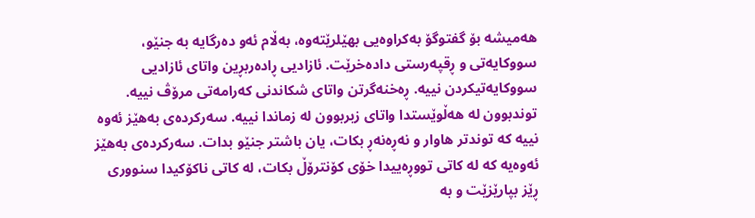هەمیشە بۆ گفتوگۆ بەکراوەیی بهێلرێتەوە، بەڵام ئەو دەرگایە بە جنێو، سووکایەتی و ڕقپەرستی دادەخرێت. ئازادیی ڕادەربڕین واتای ئازادیی سووکایەتیکردن نییە. ڕەخنەگرتن واتای شکاندنی کەرامەتی مرۆڤ نییە. توندبوون لە هەڵوێستدا واتای زبربوون لە زماندا نییە. سەرکردەی بەهێز ئەوە نییە کە توندتر هاوار و نەڕەنەڕ بکات، یان باشتر جنێو بدات. سەرکردەی بەهێز ئەوەیە کە لە کاتی تووڕەییدا خۆی کۆنترۆڵ بکات، لە کاتی ناکۆکیدا سنووری ڕێز بپارێزێت و بە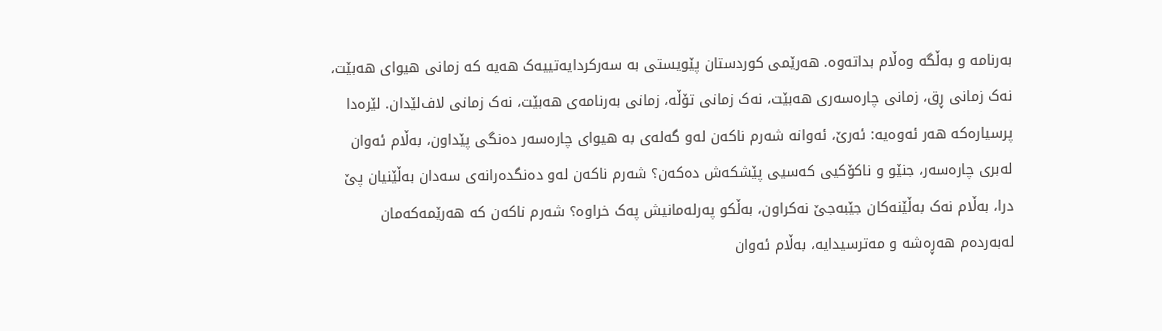بەرنامە و بەڵگە وەڵام بداتەوە. هەرێمی کوردستان پێویستی بە سەرکردایەتییەک هەیە کە زمانی هیوای هەبێت، نەک زمانی ڕق، زمانی چارەسەری هەبێت، نەک زمانی تۆڵە، زمانی بەرنامەی هەبێت، نەک زمانی لاف‌لێدان. لێرەدا پرسیارەکە هەر ئەوەیە: ئەرێ، ئەوانە شەرم ناکەن لەو گەلەی بە هیوای چارەسەر دەنگی پێداون، بەڵام ئەوان لەبری چارەسەر، جنێو و ناکۆکیی کەسیی پێشکەش دەکەن؟ شەرم ناکەن لەو دەنگدەرانەی سەدان بەڵێنیان پێ درا، بەڵام نەک بەڵێنەکان جێبەجێ نەکراون، بەڵکو پەرلەمانیش پەک خراوە؟ شەرم ناکەن کە هەرێمەکەمان لەبەردەم هەڕەشە و مەترسیدایە، بەڵام ئەوان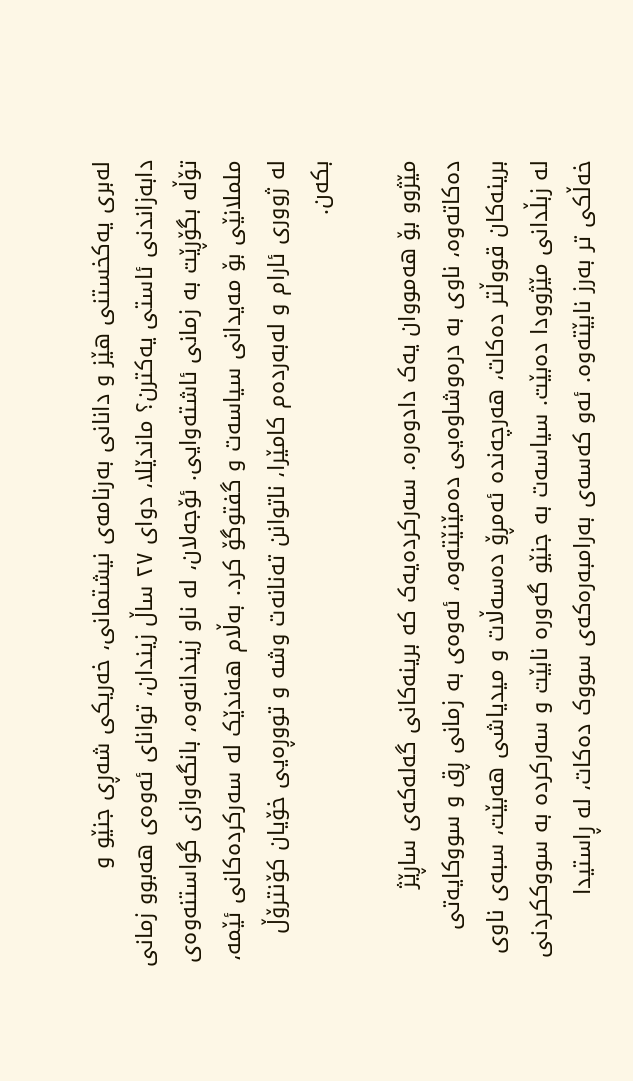لەبری یەکخستنی هێز و دانانی بەرنامەی نیشتمانی، خەریکی شەڕی جنێو و دابەزاندنی ئاستی یەکترن؟ ماندێلا، دوای ٢٧ ساڵ زیندان، توانای ئەوەی هەبوو زمانی تۆڵە بگۆڕێت بە زمانی ئاشتەوایی. ئۆجەلان، لە ناو زیندانەوە، بانگەوازی گواستنەوەی ململا‌نێی بۆ مەیدانی سیاسەت و گفتوگۆ کرد. بەڵام هەندێک لە سەرکردەکانی ئێمە، لە ژووری ئارام و لەبەردەم کامێرا، ناتوانن تەنانەت وشە و تووڕەیی خۆیان کۆنترۆڵ بکەن.

مێژوو بۆ هەمووان یەک دادوەرە. سەرکردەیەک کە برینەکانی گەلەکەی ساڕێژ دەکاتەوە، ناوی بە درەوشاوەیی دەمێنێتەوە، ئەوەی بە زمانی ڕق و سووکایەتی برینەکان قووڵتر دەکات، هەرچەندە ئەمڕۆ دەسەڵات و میدیاشی هەبێت، سبەی ناوی لە زبڵدانی مێژوودا دەبێت. سیاسەت بە جنێو گەورە نابێت و سەرکردە بە سووککردنی خەڵکی تر بەرز نابێتەوە. ئەو کەسەی بەرامبەرەکەی سووک دەکات، لە ڕاستیدا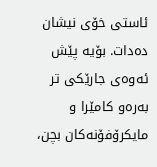ئاستی خۆی نیشان دەدات. بۆیە پێش ئەوەی جارێکی تر بەرەو کامێرا و مایکرۆفۆنەکان بچن،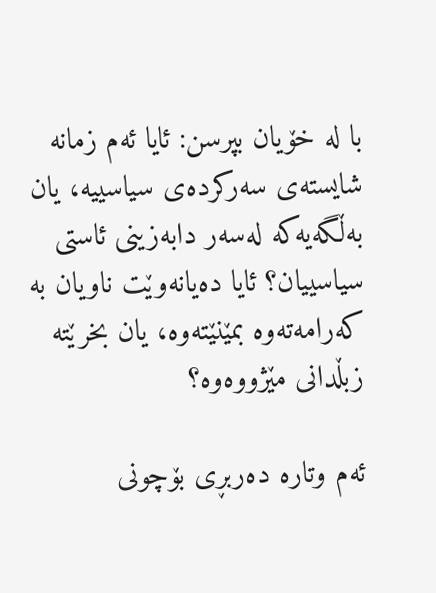با لە خۆیان بپرسن: ئایا ئەم زمانە شایستەی سەرکردەی سیاسییە، یان بەڵگەیەکە لەسەر دابەزینی ئاستی سیاسییان؟ ئایا دەیانەوێت ناویان بە کەرامەتەوە بمێنێتەوە، یان بخرێتە زبڵدانی مێژووەوە؟

ئەم وتارە دەربڕی بۆچونی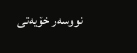نووسەر خۆیەتی